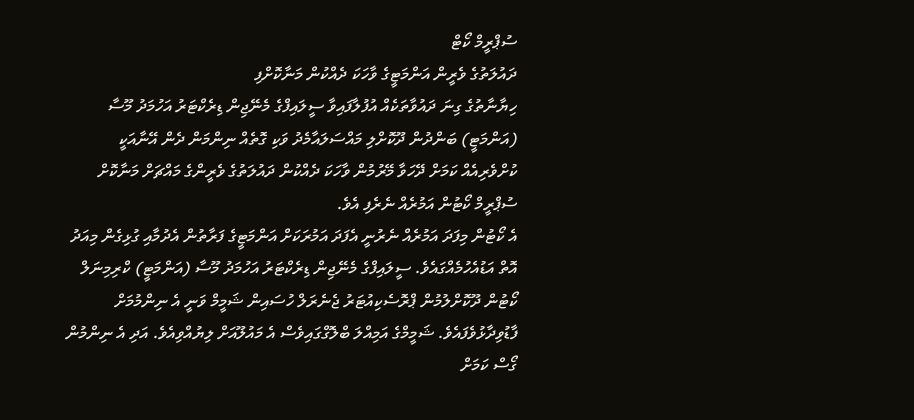ސުޕްރީމް ކޯޓް
ދައުލަތުގެ ވެރީން އަންމަޓީގެ ވާހަކަ ދެއްކުން މަނާކޮށްފި
ހިޔާނާތުގެ ގިނަ ދައުވާތަކެއް އުފުލާފައިވާ ސީލައިފްގެ މެނޭޖިން ޑިރެކްޓަރު އަހުމަދު މޫސާ (އަންމަޓީ) ބަންދުން ދޫކޮށްލި މައްސަލައާމެދު ވަކި ގޮތެއް ނިންމަން ދެން އޭނާއަކީ ކުށްވެރިއެއް ކަމަށް ދޭހަވާ މޭރުމުން ވާހަކަ ދެއްކުން ދައުލަތުގެ ވެރީންގެ މައްޗަށް މަނާކޮށް ސުޕްރީމް ކޯޓުން އަމުރެއް ނެރެފި އެވެ.
އެ ކޯޓުން މިފަދަ އަމުރެއް ނެރުނީ އެފަދަ އަމުރަކަށް އަންމަޓީގެ ފަރާތުން އެދުމާއި ގުޅިގެން މިއަދު އޮތް އަޑުއެހުމެއްގައެވެ. ސީލައިފްގެ މެނޭޖިން ޑިރެކްޓަރު އަހުމަދު މޫސާ (އަންމަޓީ) ކްރިމިނަލް ކޯޓުން ދޫކޮށްލުމުން ޕްރޮސެކިއުޓަރު ޖެނެރަލް ހުސައިން ޝަމީމް ވަނީ އެ ނިންމުމަށް ފާޑުވިދާޅުވެފައެވެ. ޝަމީމްގެ އަމިއްލަ ބްލޮގްގައިވެސް އެ މައުލޫއަށް ލިޔުއްވިއެވެ. އަދި އެ ނިންމުން ގޯސް ކަމަށް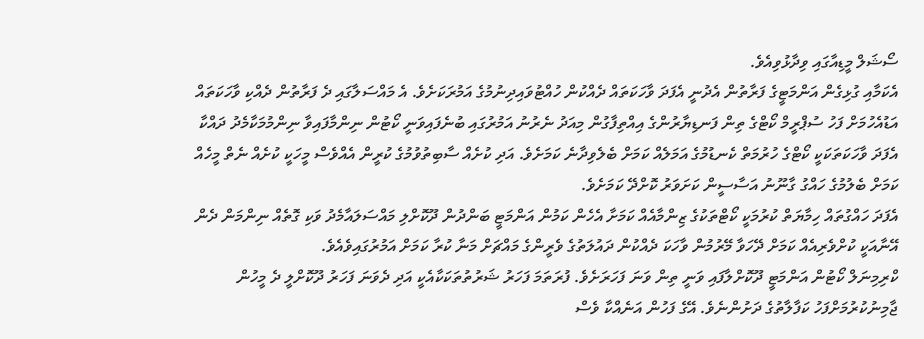ސޯޝަލް މީޑިއާގައި ވިދާޅުވިއެވެ.
އެކަމާއި ގުޅިގެން އަންމަޓީގެ ފަރާތުން އެދުނީ އެފަދަ ވާހަކަތައް ދެއްކުން ހުއްޓުވައިދިނުމުގެ އަމުރަކަށެވެ. އެ މައްސަލާގައި ދެ ފަރާތުން ދެއްކި ވާހަކަތައް އަޑުއެހުމަށް ފަހު ސުޕްރީމް ކޯޓްގެ ތިން ފަނޑިޔާރުންގެ އިއްތިފާގުން މިއަދު ނެރުނު އަމުރުގައި ބުނެފައިވަނީ ކޯޓުން ނިންމާފައިވާ ނިންމުމަކާމެދު ދައްކާ އެފަދަ ވާހަކަތަކަކީ ކޯޓްގެ ހުރުމަތް ކެނޑުމުގެ އަމަލެއް ކަމަށް ބެލެވިދާނެ ކަމަށެވެ. އަދި ކުށެއް ސާބިތުވުމުގެ ކުރީން އެއްވެސް މީހަކީ ކުށެއް ނެތް މީހެއް ކަމަށް ބެލުމުގެ ހައްގު ގާނޫނު އަސާސީން ކަށަވަރު ކޮށްދޭ ކަމަށެވެ.
އެފަދަ ހައްގުތައް ހިމާޔަތް ކުރުމަކީ ކޯޓްތަކުގެ ޒިންމާއެއް ކަމަށާ އެހެން ކަމުން އަންމަޓީ ބަންދުން ދޫކޮށްލި މައްސަލައާމެދު ވަކި ގޮތެއް ނިންމަން ދެން އޭނާއަކީ ކުށްވެރިއެއް ކަމަށް ދޭހަވާ މޭރުމުން ވާހަކަ ދެއްކުން ދައުލަތުގެ ވެރީންގެ މައްޗަށް މަނާ ކުރާ ކަމަށް އަމުރުގައިވެއެވެ.
ކްރިމިނަލް ކޯޓުން އަންމަޓީ ދޫކޮށްލާފައި ވަނީ ތިން ވަނަ ފަހަރަށެވެ. ފުރަތަމަ ފަހަރު ޝަރުތުތަކަކާއެކީ އަދި ދެވަނަ ފަހަރު ދޫކޮށްލީ ދެ މީހުން ޖާމިނުކުރުމަށްފަހު ކަފާލާތުގެ ދަށުންނެވެ. އޭގެ ފަހުން އަނެއްކާ ވެސް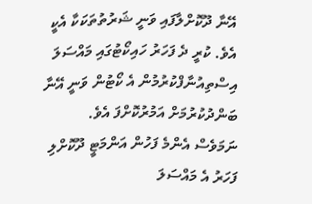އޭނާ ދޫކޮށްލާފައި ވަނީ ޝަރުތުތަކަކާ އެކީ އެވެ. ކުރީ ދެ ފަހަރު ހައިކޯޓުގައި މައްސަލަ އިސްތިއުނާފްކުރުމުން އެ ކޯޓުން ވަނީ އޭނާ ބަންދުކުރުމަށް އަމުރުކޮށްފަ އެވެ.
ނަމަވެސް އެންމެ ފަހުން އަންމަޓީ ދޫކޮށްލި ފަހަރު އެ މައްސަލަ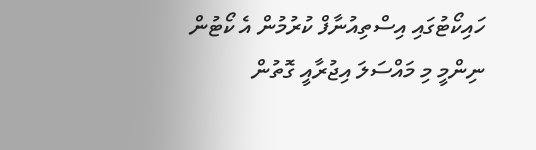ހައިކޯޓުގައި އިސްތިއުނާފް ކުރުމުން އެ ކޯޓުން ނިންމީ މި މައްސަލަ އިޖުރާއީ ގޮތުން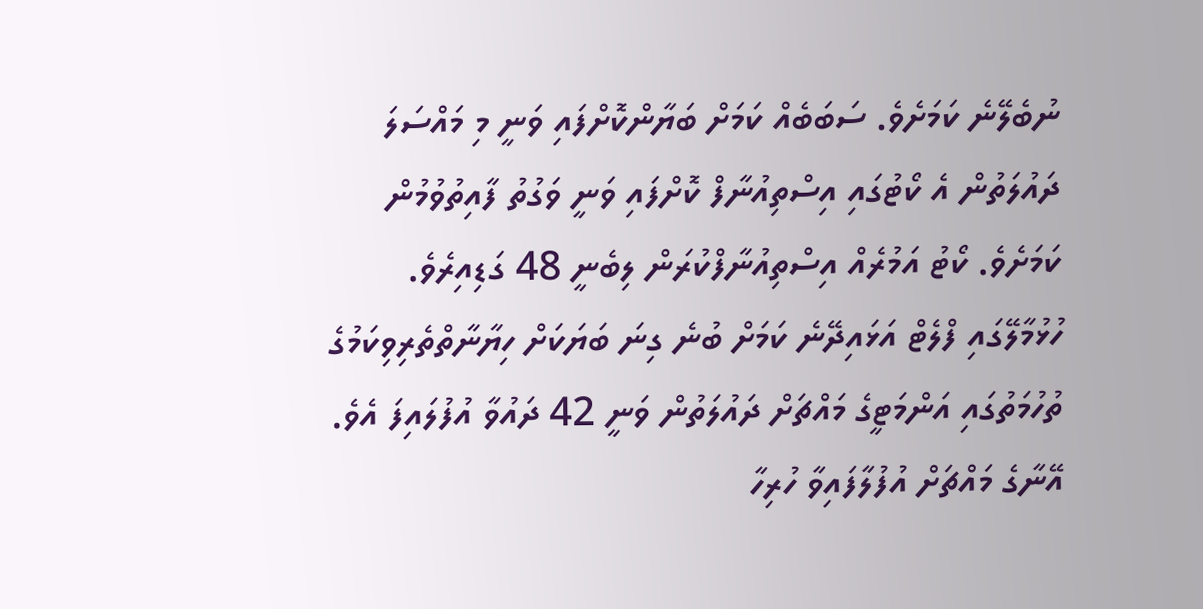ނުބެލޭނެ ކަމަށެވެ. ސަބަބެއް ކަމަށް ބަޔާންކޮށްފައި ވަނީ މި މައްސަލަ ދައުލަތުން އެ ކޯޓުގައި އިސްތިއުނާފް ކޮށްފައި ވަނީ ވަގުތު ފާއިތުވުމުން ކަމަށެވެ. ކޯޓު އަމުރެއް އިސްތިއުނާފްކުރަން ލިބެނީ 48 ގަޑިއިރެވެ.
ހުޅުމާލޭގައި ފްލެޓް އަޅައިދޭނެ ކަމަށް ބުނެ ގިނަ ބަޔަކަށް ހިޔާނާތްތެރިވިކަމުގެ ތުހުމަތުގައި އަންމަޓީގެ މައްޗަށް ދައުލަތުން ވަނީ 42 ދައުވާ އުފުލައިފަ އެވެ. އޭނާގެ މައްޗަށް އުފުލާފައިވާ ހުރިހާ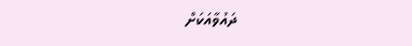ދައުވާއަކަށް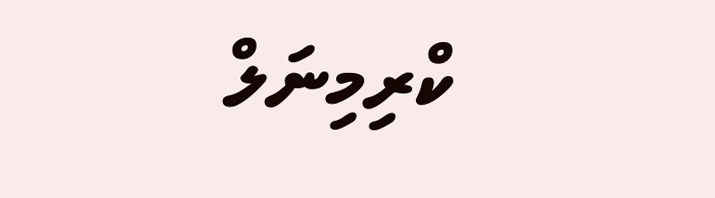ކްރިމިނަލް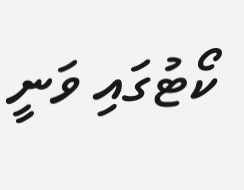ކޯޓުގައި ވަނީ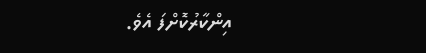އިންކާރުކޮށްފަ އެވެ.